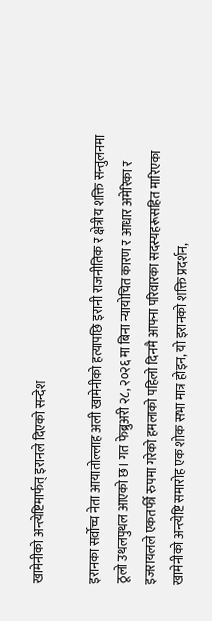खामेनीको अन्त्येष्टिमार्फत् इरानले दिएको सन्देश

इरानका सर्वोच्च नेता आयातोल्लाह अली खामेनीको हत्यापछि इरानी राजनीतिक र क्षेत्रीय शक्ति सन्तुलनमा ठूलो उथलपुथल आएको छ। गत फेब्रुअरी २८, २०२६ मा बिना न्यायोचित कारण र आधार अमेरिका र इजरायलले एकतर्फी रुपमा गरेको हमलाको पहिलो दिनमै आफ्ना परिवारका सदस्यहरूसहित मारिएका खामेनीको अन्त्येष्टि समारोह एक शोक सभा मात्र होइन, यो इरानको शक्ति प्रदर्शन,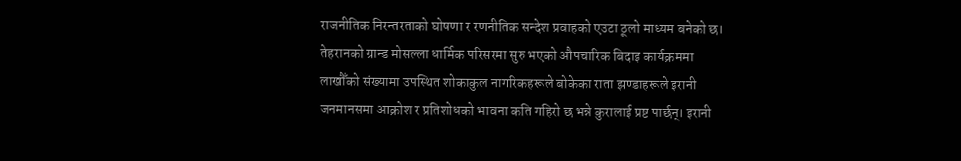राजनीतिक निरन्तरताको घोषणा र रणनीतिक सन्देश प्रवाहको एउटा ठूलो माध्यम बनेको छ। तेहरानको ग्रान्ड मोसल्ला धार्मिक परिसरमा सुरु भएको औपचारिक बिदाइ कार्यक्रममा लाखौँको संख्यामा उपस्थित शोकाकुल नागरिकहरूले बोकेका राता झण्डाहरूले इरानी जनमानसमा आक्रोश र प्रतिशोधको भावना कति गहिरो छ भन्ने कुरालाई प्रष्ट पार्छन्। इरानी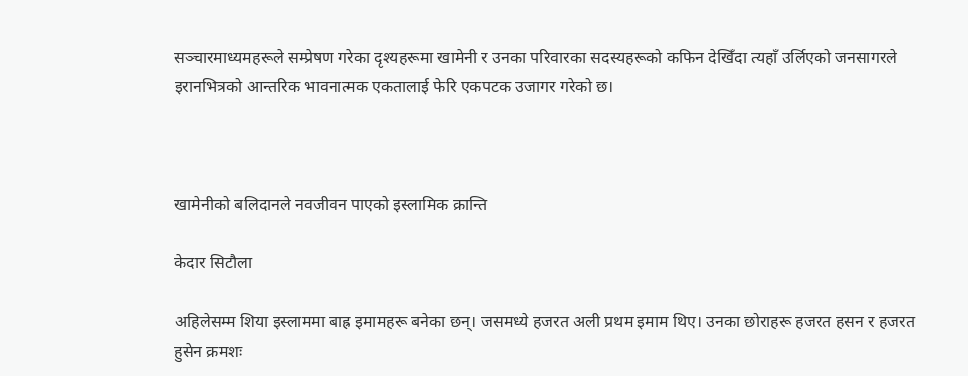सञ्चारमाध्यमहरूले सम्प्रेषण गरेका दृश्यहरूमा खामेनी र उनका परिवारका सदस्यहरूको कफिन देखिँदा त्यहाँ उर्लिएको जनसागरले इरानभित्रको आन्तरिक भावनात्मक एकतालाई फेरि एकपटक उजागर गरेको छ।



खामेनीको बलिदानले नवजीवन पाएको इस्लामिक क्रान्ति

केदार सिटौला

अहिलेसम्म शिया इस्लाममा बाह्र इमामहरू बनेका छन्। जसमध्ये हजरत अली प्रथम इमाम थिए। उनका छोराहरू हजरत हसन र हजरत हुसेन क्रमशः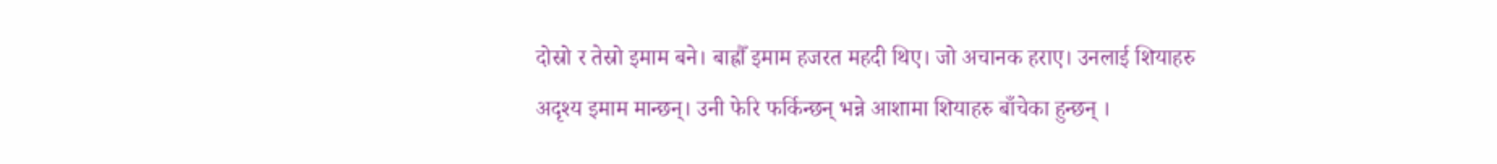दोस्रो र तेस्रो इमाम बने। बाह्रौँ इमाम हजरत महदी थिए। जो अचानक हराए। उनलाई शियाहरु अदृश्य इमाम मान्छन्। उनी फेरि फर्किन्छन् भन्ने आशामा शियाहरु बाँचेका हुन्छन् ।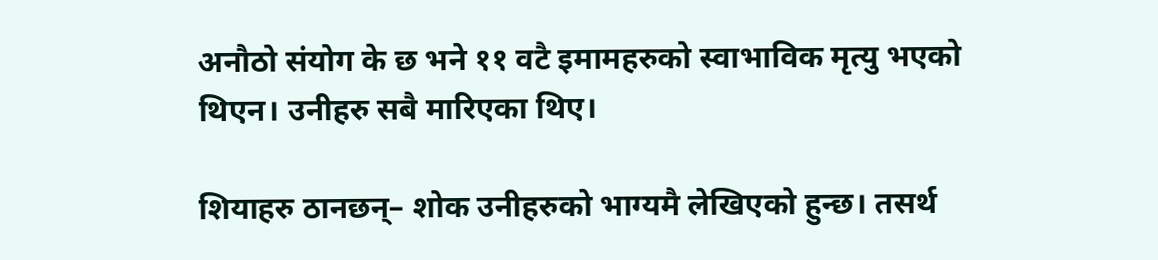अनौठो संयोग के छ भने ११ वटै इमामहरुको स्वाभाविक मृत्यु भएको थिएन। उनीहरु सबै मारिएका थिए।

शियाहरु ठानछन्– शोक उनीहरुको भाग्यमै लेखिएको हुन्छ। तसर्थ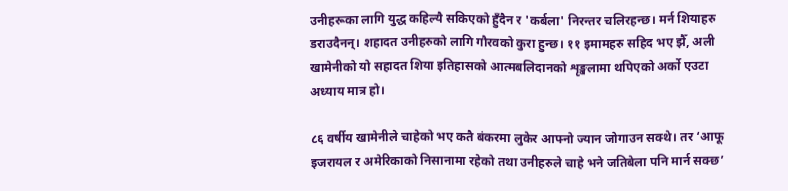उनीहरूका लागि युद्ध कहिल्यै सकिएको हुँदैन र 'कर्बला' निरन्तर चलिरहन्छ। मर्न शियाहरु डराउदैनन्। शहादत उनीहरुको लागि गौरवको कुरा हुन्छ। ११ इमामहरु सहिद भए झैँ, अली खामेनीको यो सहादत शिया इतिहासको आत्मबलिदानको शृङ्खलामा थपिएको अर्को एउटा अध्याय मात्र हो।

८६ वर्षीय खामेनीले चाहेको भए कतै बंकरमा लुकेर आफ्नो ज्यान जोगाउन सक्थे। तर ‘आफू इजरायल र अमेरिकाको निसानामा रहेको तथा उनीहरुले चाहे भने जतिबेला पनि मार्न सक्छ’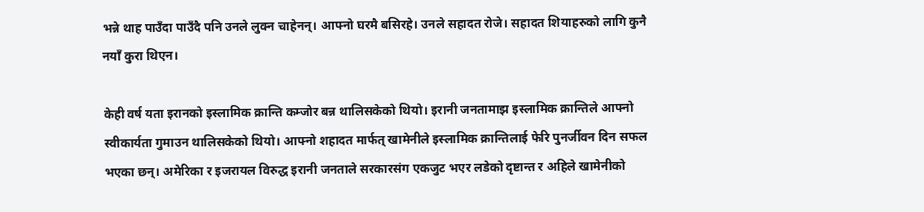भन्ने थाह पाउँदा पाउँदै पनि उनले लुक्न चाहेनन्। आफ्नो घरमै बसिरहे। उनले सहादत रोजे। सहादत शियाहरुको लागि कुनै नयाँ कुरा थिएन।

केही वर्ष यता इरानको इस्लामिक क्रान्ति कम्जोर बन्न थालिसकेको थियो। इरानी जनतामाझ इस्लामिक क्रान्तिले आफ्नो स्वीकार्यता गुमाउन थालिसकेको थियो। आफ्नो शहादत मार्फत् खामेनीले इस्लामिक क्रान्तिलाई फेरि पुनर्जीवन दिन सफल भएका छन्। अमेरिका र इजरायल विरुद्ध इरानी जनताले सरकारसंग एकजुट भएर लडेको दृष्टान्त र अहिले खामेनीको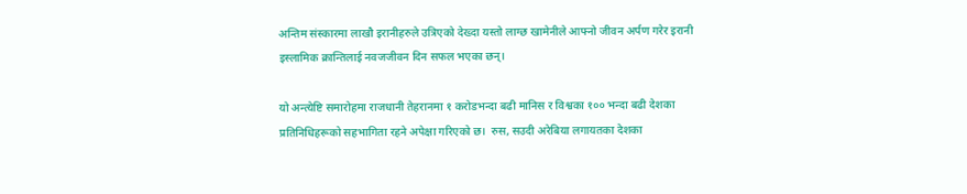अन्तिम संस्कारमा लाखौ इरानीहरुले उत्रिएको देख्दा यस्तो लाग्छ खामेनीले आफ्नो जीवन अर्पण गरेर इरानी इस्लामिक क्रान्तिलाई नवजजीवन दिन सफल भएका छन्।

यो अन्त्येष्टि समारोहमा राजधानी तेहरानमा १ करोडभन्दा बढी मानिस र विश्वका १०० भन्दा बढी देशका प्रतिनिधिहरूको सहभागिता रहने अपेक्षा गरिएको छ।  रुस, सउदी अरेबिया लगायतका देशका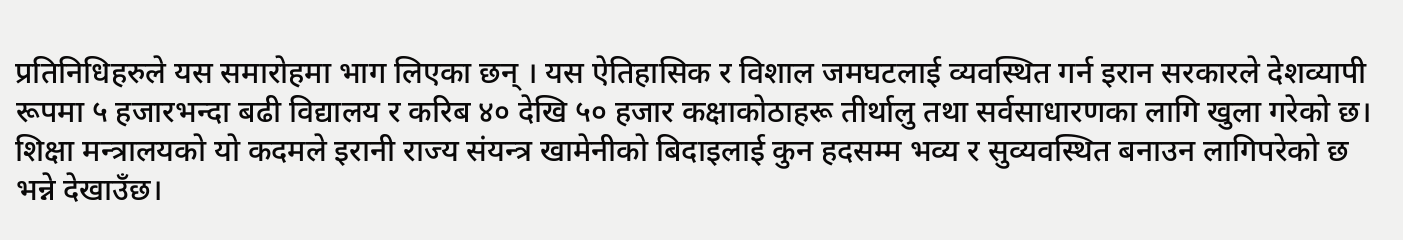प्रतिनिधिहरुले यस समारोहमा भाग लिएका छन् । यस ऐतिहासिक र विशाल जमघटलाई व्यवस्थित गर्न इरान सरकारले देशव्यापी रूपमा ५ हजारभन्दा बढी विद्यालय र करिब ४० देखि ५० हजार कक्षाकोठाहरू तीर्थालु तथा सर्वसाधारणका लागि खुला गरेको छ। शिक्षा मन्त्रालयको यो कदमले इरानी राज्य संयन्त्र खामेनीको बिदाइलाई कुन हदसम्म भव्य र सुव्यवस्थित बनाउन लागिपरेको छ भन्ने देखाउँछ।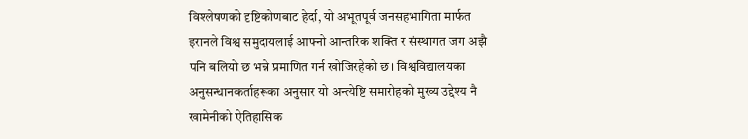विश्लेषणको दृष्टिकोणबाट हेर्दा, यो अभूतपूर्व जनसहभागिता मार्फत इरानले विश्व समुदायलाई आफ्नो आन्तरिक शक्ति र संस्थागत जग अझै पनि बलियो छ भन्ने प्रमाणित गर्न खोजिरहेको छ। विश्वविद्यालयका अनुसन्धानकर्ताहरूका अनुसार यो अन्त्येष्टि समारोहको मुख्य उद्देश्य नै खामेनीको ऐतिहासिक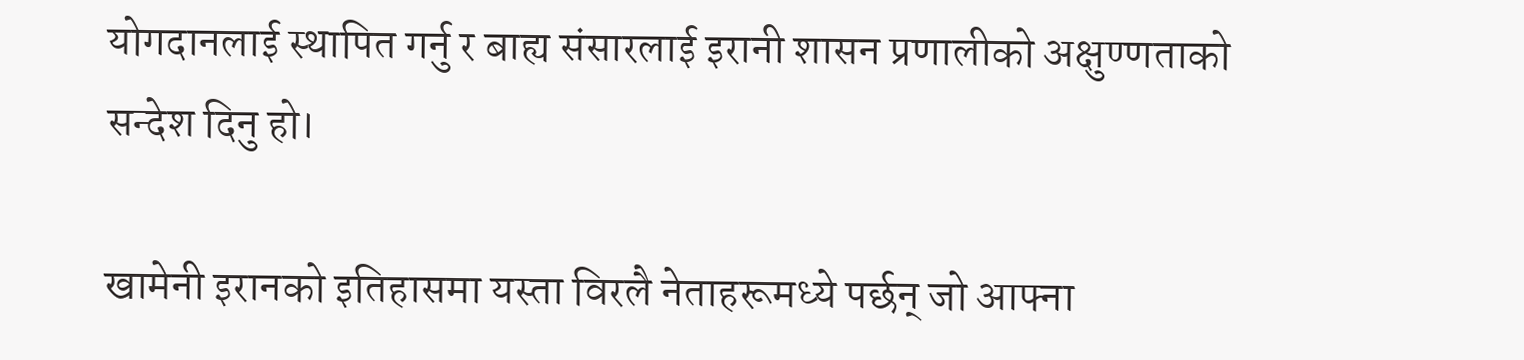योगदानलाई स्थापित गर्नु र बाह्य संसारलाई इरानी शासन प्रणालीको अक्षुण्णताको सन्देश दिनु हो।

खामेनी इरानको इतिहासमा यस्ता विरलै नेताहरूमध्ये पर्छन् जो आफ्ना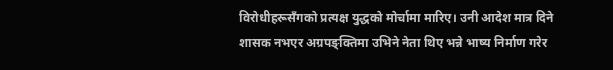विरोधीहरूसँगको प्रत्यक्ष युद्धको मोर्चामा मारिए। उनी आदेश मात्र दिने शासक नभएर अग्रपङ्क्तिमा उभिने नेता थिए भन्ने भाष्य निर्माण गरेर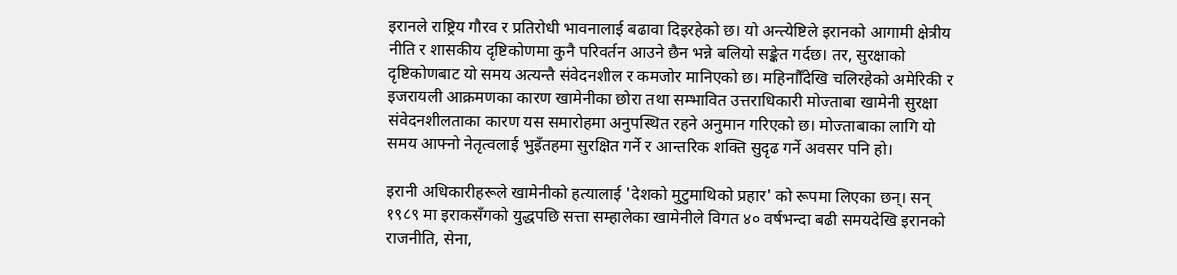इरानले राष्ट्रिय गौरव र प्रतिरोधी भावनालाई बढावा दिइरहेको छ। यो अन्त्येष्टिले इरानको आगामी क्षेत्रीय नीति र शासकीय दृष्टिकोणमा कुनै परिवर्तन आउने छैन भन्ने बलियो सङ्केत गर्दछ। तर, सुरक्षाको दृष्टिकोणबाट यो समय अत्यन्तै संवेदनशील र कमजोर मानिएको छ। महिनाौँदेखि चलिरहेको अमेरिकी र इजरायली आक्रमणका कारण खामेनीका छोरा तथा सम्भावित उत्तराधिकारी मोज्ताबा खामेनी सुरक्षा संवेदनशीलताका कारण यस समारोहमा अनुपस्थित रहने अनुमान गरिएको छ। मोज्ताबाका लागि यो समय आफ्नो नेतृत्वलाई भुइँतहमा सुरक्षित गर्ने र आन्तरिक शक्ति सुदृढ गर्ने अवसर पनि हो।

इरानी अधिकारीहरूले खामेनीको हत्यालाई 'देशको मुटुमाथिको प्रहार' को रूपमा लिएका छन्। सन् १९८९ मा इराकसँगको युद्धपछि सत्ता सम्हालेका खामेनीले विगत ४० वर्षभन्दा बढी समयदेखि इरानको राजनीति, सेना,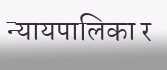न्यायपालिका र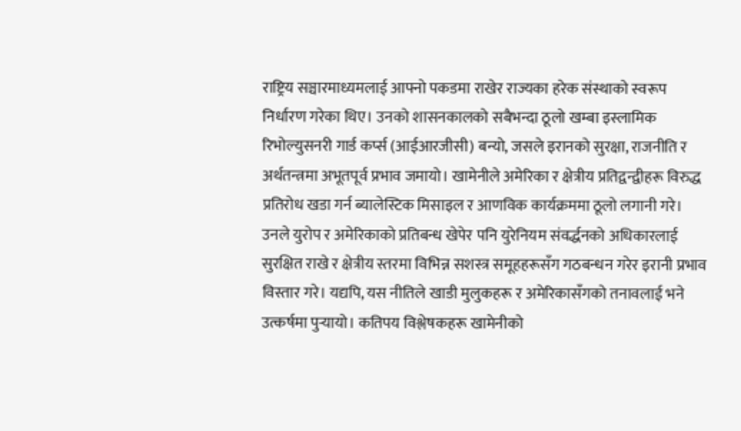राष्ट्रिय सञ्चारमाध्यमलाई आफ्नो पकडमा राखेर राज्यका हरेक संस्थाको स्वरूप निर्धारण गरेका थिए। उनको शासनकालको सबैभन्दा ठूलो खम्बा इस्लामिक रिभोल्युसनरी गार्ड कर्प्स (आईआरजीसी) बन्यो, जसले इरानको सुरक्षा, राजनीति र अर्थतन्त्रमा अभूतपूर्व प्रभाव जमायो। खामेनीले अमेरिका र क्षेत्रीय प्रतिद्वन्द्वीहरू विरुद्ध प्रतिरोध खडा गर्न ब्यालेस्टिक मिसाइल र आणविक कार्यक्रममा ठूलो लगानी गरे। उनले युरोप र अमेरिकाको प्रतिबन्ध खेपेर पनि युरेनियम संवर्द्धनको अधिकारलाई सुरक्षित राखे र क्षेत्रीय स्तरमा विभिन्न सशस्त्र समूहहरूसँग गठबन्धन गरेर इरानी प्रभाव विस्तार गरे। यद्यपि, यस नीतिले खाडी मुलुकहरू र अमेरिकासँगको तनावलाई भने उत्कर्षमा पुर्‍यायो। कतिपय विश्लेषकहरू खामेनीको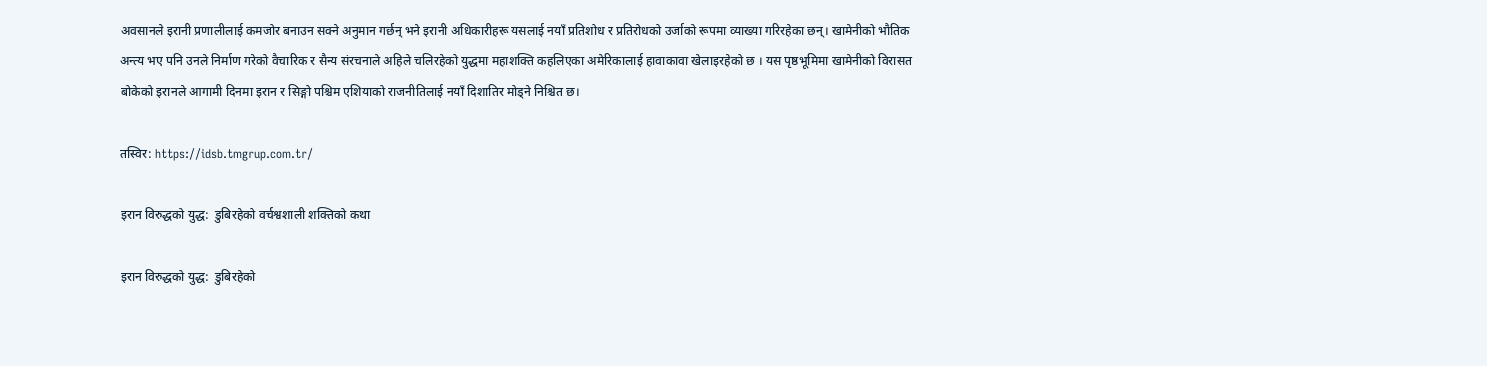अवसानले इरानी प्रणालीलाई कमजोर बनाउन सक्ने अनुमान गर्छन् भने इरानी अधिकारीहरू यसलाई नयाँ प्रतिशोध र प्रतिरोधको उर्जाको रूपमा व्याख्या गरिरहेका छन्। खामेनीको भौतिक अन्त्य भए पनि उनले निर्माण गरेको वैचारिक र सैन्य संरचनाले अहिले चलिरहेको युद्धमा महाशक्ति कहलिएका अमेरिकालाई हावाकावा खेलाइरहेको छ । यस पृष्ठभूमिमा खामेनीको विरासत बोकेको इरानले आगामी दिनमा इरान र सिङ्गो पश्चिम एशियाको राजनीतिलाई नयाँ दिशातिर मोड्ने निश्चित छ।

तस्विर: https://idsb.tmgrup.com.tr/

इरान विरुद्धको युद्ध:  डुबिरहेको वर्चश्वशाली शक्तिको कथा

इरान विरुद्धको युद्ध:  डुबिरहेको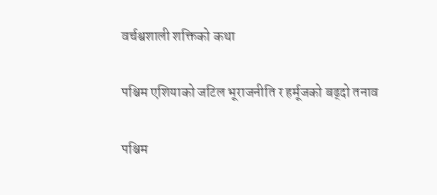वर्चश्वशाली शक्तिको कथा

पश्चिम एशियाको जटिल भूराजनीति र हर्मूजको बढ्दो तनाव

पश्चिम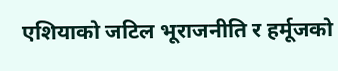एशियाको जटिल भूराजनीति र हर्मूजको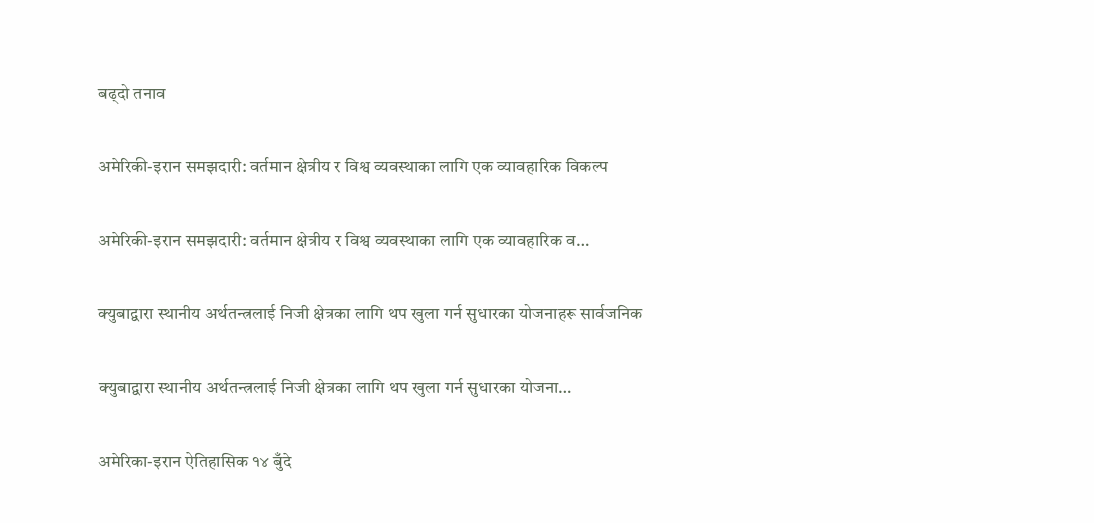बढ्दो तनाव

अमेरिकी-इरान समझदारी: वर्तमान क्षेत्रीय र विश्व व्यवस्थाका लागि एक व्यावहारिक विकल्प

अमेरिकी-इरान समझदारी: वर्तमान क्षेत्रीय र विश्व व्यवस्थाका लागि एक व्यावहारिक व…

क्युबाद्वारा स्थानीय अर्थतन्त्रलाई निजी क्षेत्रका लागि थप खुला गर्न सुधारका योजनाहरू सार्वजनिक

क्युबाद्वारा स्थानीय अर्थतन्त्रलाई निजी क्षेत्रका लागि थप खुला गर्न सुधारका योजना…

अमेरिका-इरान ऐतिहासिक १४ बुँदे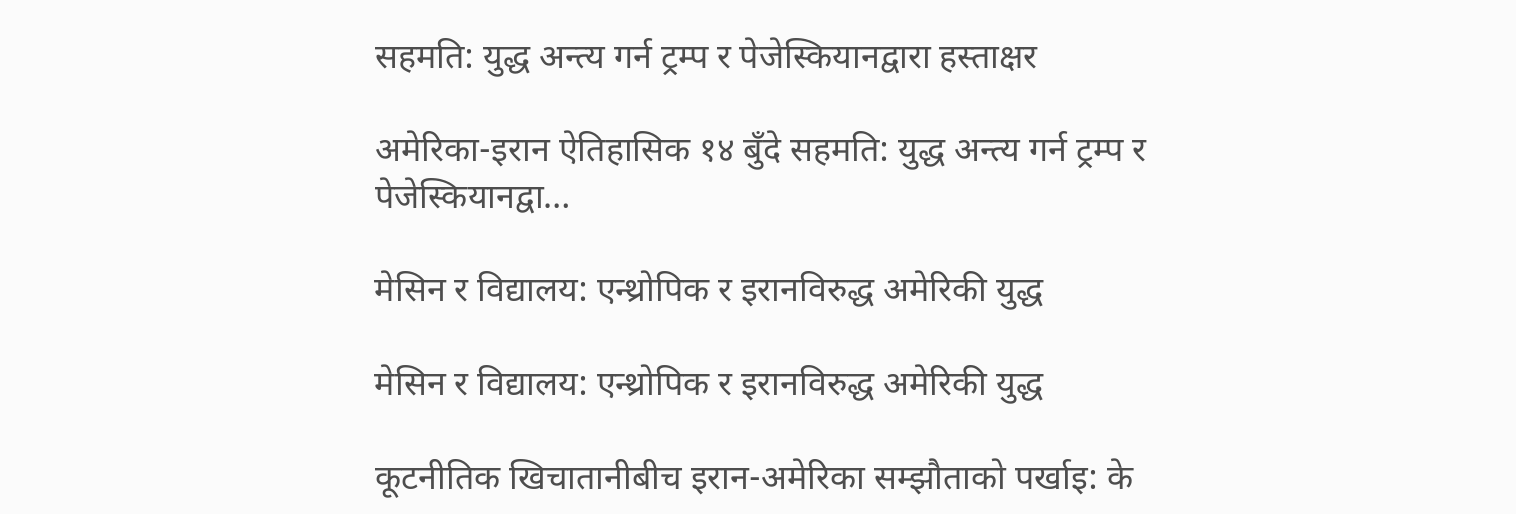सहमति: युद्ध अन्त्य गर्न ट्रम्प र पेजेस्कियानद्वारा हस्ताक्षर

अमेरिका-इरान ऐतिहासिक १४ बुँदे सहमति: युद्ध अन्त्य गर्न ट्रम्प र पेजेस्कियानद्वा…

मेसिन र विद्यालय: एन्थ्रोपिक र इरानविरुद्ध अमेरिकी युद्ध

मेसिन र विद्यालय: एन्थ्रोपिक र इरानविरुद्ध अमेरिकी युद्ध

कूटनीतिक खिचातानीबीच इरान-अमेरिका सम्झौताको पर्खाइ: के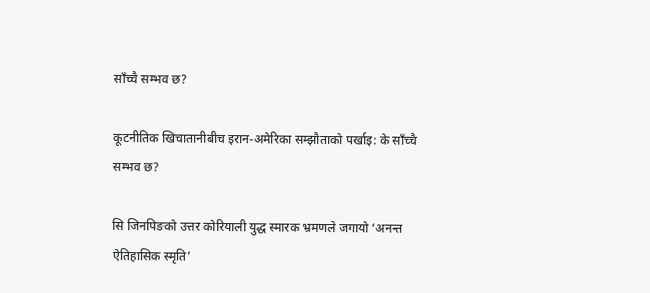साँच्चै सम्भव छ?

कूटनीतिक खिचातानीबीच इरान-अमेरिका सम्झौताको पर्खाइ: के साँच्चै सम्भव छ?

सि जिनपिङको उत्तर कोरियाली युद्ध स्मारक भ्रमणले जगायो ‘अनन्त ऐतिहासिक स्मृति’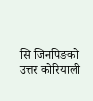सि जिनपिङको उत्तर कोरियाली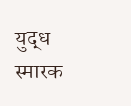युद्ध स्मारक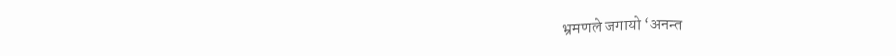भ्रमणले जगायो ‘अनन्त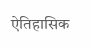ऐतिहासिक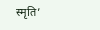स्मृति’